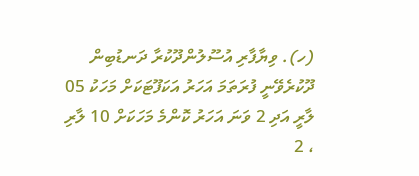(ހ). ވިޔާފާރި އުސޫލުންދޫކުރާ ދަނޑުބިން ދޫކުރެވޭނީ ފުރަތަމަ އަހަރު އަކަފޫޓަކަށް މަހަކު 05 ލާރީ އަދި 2 ވަނަ އަހަރު ކޮންމެ މަހަކަށް 10 ލާރި ، 2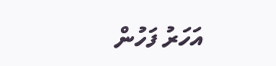އަހަރު ފަހުން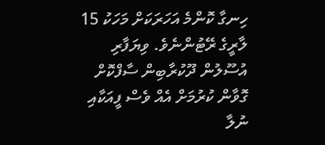ހިނގާ ކޮންމެ އަހަރަކަށް މަހަކު 15 ލާރީގެ ރޭޓުންނެވެ. ވިޔަފާރި އުސޫލުން ދޫކުރާބިން ސާފްކޮށް ގޮވާން ކުރުމަށް އެއް ވެސް ފީއަކާއި ނުލާ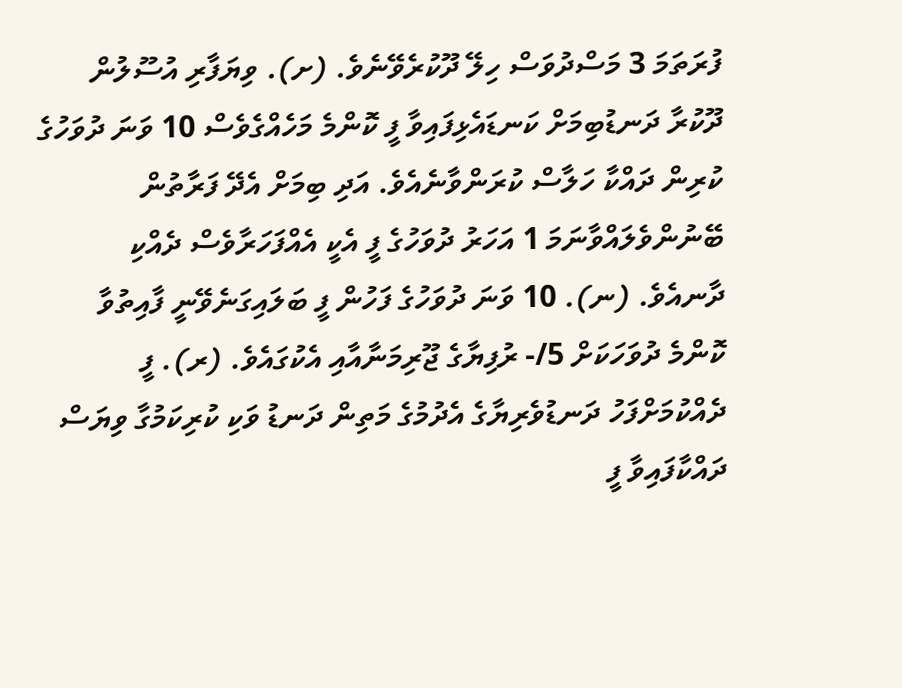ފުރަތަމަ 3 މަސްދުވަސް ހިލޭ ދޫކުރެވޭނެވެ. (ށ). ވިޔަފާރި އުސޫލުން ދޫކުރާ ދަނޑުބިމަށް ކަނޑައެޅިފައިވާ ފީ ކޮންމެ މަހެއްގެވެސް 10 ވަނަ ދުވަހުގެ ކުރިން ދައްކާ ހަލާސް ކުރަންވާނެއެވެ. އަދި ބިމަށް އެދޭ ފަރާތުން ބޭނުންވެލައްވާނަމަ 1 އަހަރު ދުވަހުގެ ފީ އެކީ އެއްފަހަރާވެސް ދެއްކި ދާނއެވެ. (ނ). 10 ވަނަ ދުވަހުގެ ފަހުން ފީ ބަލައިގަނެވޭނީ ފާއިތުވާ ކޮންމެ ދުވަހަކަށް 5/- ރުފިޔާގެ ޖޫރިމަނާއާއި އެކުގައެވެ. (ރ). ފީ ދެއްކުމަށްފަހު ދަނޑުވެރިޔާގެ އެދުމުގެ މަތިން ދަނޑު ވަކި ކުރިކަމުގާ ވިޔަސް ދައްކާފައިވާ ފީ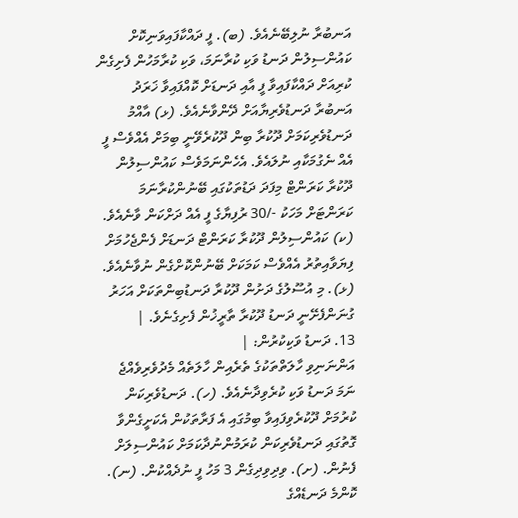އަނބުރާ ނުލިބޭނެއެވެ. (ބ). ފީ ދައްކާފައިވަނިކޮށް ކައުންސިލުން ދަނޑު ވަކި ކުރާނަމަ، ވަކި ކުރާމަހުން ފެށިގެން ކުރިއަށް ދައްކާފައިވާ ފީ އާއި ދަނޑަށް ކޮއްފައިވާ ޚަރަދު އަނބުރާ ދަނޑުވެރިޔާއަށް ދޭންވާނެއެވެ. (ޅ) އާއްމު ދަނޑުވެރިކަމަށް ދޫކުރާ ބިން ދޫކުރެވޭނީ ބިމަށް އެއްވެސް ފީ އެއް ނެގުމަކާއި ނުލައެވެ. އެހެންނަމަވެސް ކައުންސިލުން ދޫކުރާ ކަރަންޓް މިފަދަ ދަޑުތަކުގައި ބޭނުންކުރާނަމަ ކަރަންޓަށް މަހަކު -/30 ރުފިޔާގެ ފީ އެއް ދަށްކަން ވާނެއެވެ. (ކ) ކައުންސިލުން ދޫކުރާ ކަރަންޓް ދަނޑަށް ފެންޖެހުމަށް ފިޔަވާއިތުރު އެއްވެސް ކަމަކަށް ބޭނުންކޮށްގެން ނުވާނެއެވެ. (ޅ). މި އުސޫލުގެ ދަށުން ދޫކުރާ ދަނޑުބިންތަކަށް އަހަރު ގުނަންފެށޭނީ ދަނޑު ދޫކުރާ ތާރީޚުން ފެށިގެނެވެ. |
13. ދަނޑު ވަކިކުރުން: |
އަންނަނިވި ހާލަތްތަކުގެ ތެރެއިން ހާލަތެއް މެދުވެރިވެއްޖެ ނަމަ ދަނޑު ވަކި ކުރެވިދާނެއެވެ. (ހ). ދަނޑުވެރިކަން ކުރުމަށް ދޫކުރެވިފައިވާ ބިމުގައި އެ ފަރާތަކުން އެކަށީގެންވާ ގޮތުގައި ދަނޑުވެރިކަން ކުރަމުންނުދާކަމަށް ކައުންސިލަށް ފެނުން. (ށ). ވިދިވިދިގެން 3 މަހު ފީ ނުދެއްކުން. (ނ). ކޮންމެ ދަނޑެއްގެ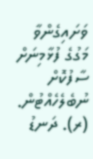ވަށައިގެންވާ މަގުގެ ފުޅާމިނަށް ސާފުކޮށް ނުބެލެހެއްޓުން. (ރ). ދަނޑު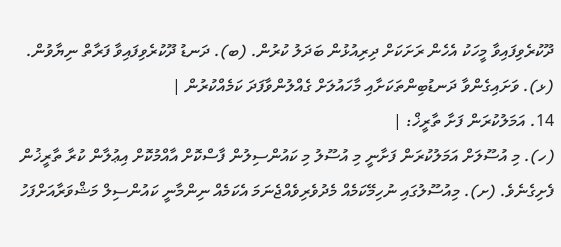ދޫކުރެވިފައިވާ މީހަކު އެހެން ރަށަކަށް ދިރިއުޅުން ބަދަލު ކުރުން. (ބ). ދަނޑު ދޫކުރެވިފައިވާ ފަރާތް ނިޔާވުން. (ޅ). ވަށައިގެންވާ ދަނޑުބިންތަކަށާއި މާހައުލަށް ގެއްލުންވާފަދަ ކަމެއްކުރުން |
14. އަމަލުކުރަން ފަށާ ތާރީޚް: |
(ހ). މި އުސޫލަށް އަމަލުކުރަން ފަށާނީ މި އުސޫލު މި ކައުންސިލުން ފާސްކޮށް އާއްމުކޮށް އިޢުލާން ކުރާ ތާރީޚުން ފެށިގެނެވެ. (ށ). މިއުސޫލުގައި ނުހިމޭކަމެއް މެދުވެރިވެއްޖެނަމަ އެކަމެއް ނިންމާނީ ކައުންސިލް މަޝްވަރާއަށްފަހު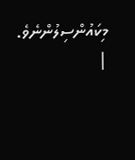މިކައުންސިލުންނެވެ. |